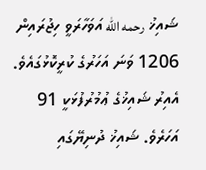ޝައިޚު رحمه الله އަވަހާރަވީ ހިޖުރައިން 1206 ވަނަ އަހަރުގެ ކުރީކޮޅުގައެވެ. އެއިރު ޝައިޚުގެ ޢުމުރުފުޅަކީ 91 އަހަރެވެ. ޝައިޚު ދުނިޔޭގައި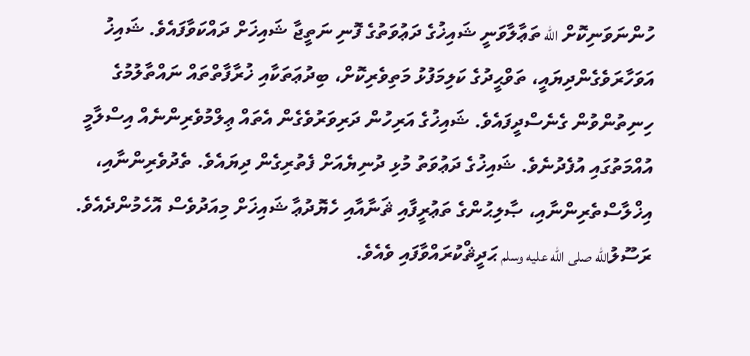ހުންނަވަނިކޮށް الله ތަޢާލާވަނީ ޝައިޚުގެ ދަޢުވަތުގެ ފޮނި ނަތީޖާ ޝައިޚަށް ދައްކަވާފައެވެ. ޝައިޚު އަވަހާރަވެގެންދިޔައީ، ތަވްޙީދުގެ ކަލިމަފުޅު މަތިވެރިކޮށް، ބިދުޢަތަކާއި ޚުރާފާތްތައް ނައްތާލުމުގެ ހިނިތުންވުން ގެނެސްދީފައެވެ. ޝައިޚުގެ އަރިހުން ދަރިވަރުވެގެން އެތައް ޢިލްމުވެރިންނެއް އިސްލާމީ އުއްމަތުގައި އުފެދުނެވެ. ޝައިޚުގެ ދަޢުވަތު މުޅި ދުނިޔެއަށް ފެތުރިގެން ދިޔައެވެ. ތެދުވެރިންނާއި، އިޚްލާސްތެރިންނާއި، ޞާލިޙުންގެ ތަޢުރީފާއި ޘަނާއާއި ހެޔޮދުޢާ ޝައިޚަށް މިއަދުވެސް އޮހެމުންދެއެވެ. ރަސޫލުالله صلى الله عليه وسلم ޙަދީޘްކުރައްވާފައި ވެއެވެ.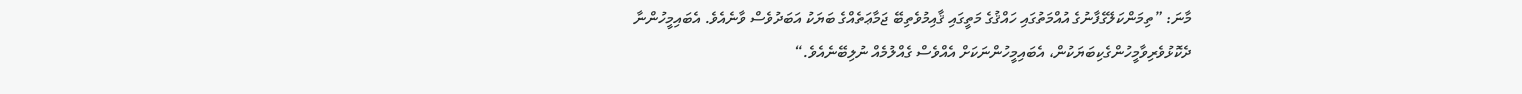މާނަ: ”ތިމަންކަލޭގެފާނުގެ އުއްމަތުގައި ހައްޤުގެ މަތީގައި ޤާއިމުވެތިބޭ ޖަމާޢަތެއްގެ ބަޔަކު އަބަދުވެސް ވާނެއެވެ. އެބައިމީހުންނާ ދެކޮޅުވެރިވާމީހުންގެކިބަޔަކުން، އެބައިމީހުންނަކަށް އެއްވެސް ގެއްލުމެއް ނުލިބޭނެއެވެ.“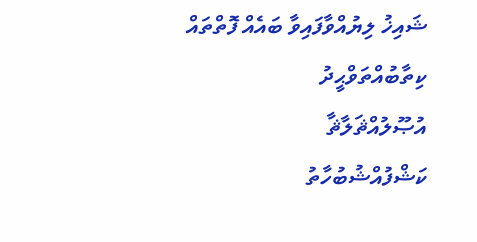ޝައިޚު ލިޔުއްވާފައިވާ ބައެއް ފޮތްތައް
ކިތާބުއްތަވްޙީދު
އުޞޫލުއްޘަލާޘާ
ކަޝްފުއްޝުބުހާތު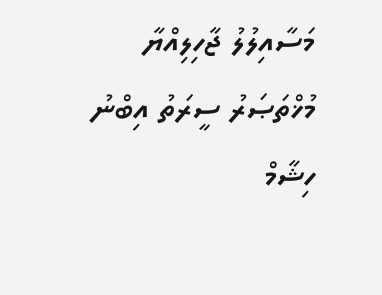މަސާއިލުލު ޖާހިލިއްޔާ
މުޚްތަޞަރު ސީރަތު އިބްނު ހިޝާމް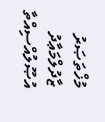މުޚްތަޞަރު ޒާދުލްމަޢާދު
އުޞޫލުއްސިއްތާ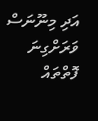އަދި މިނޫނަސް ވަރަށްގިނަ ފޮތްތައް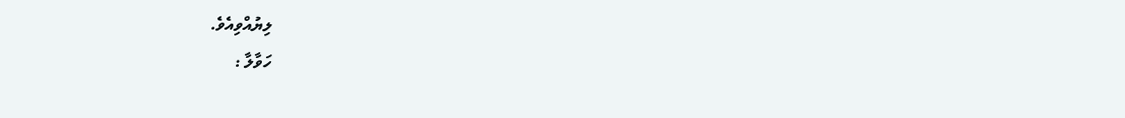ލިޔުއްވިއެވެ.
ހަވާލާ :